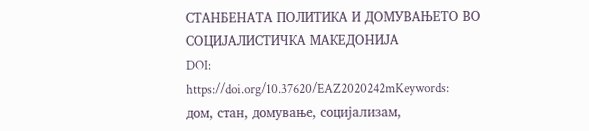СТАНБЕНАТА ПОЛИТИКА И ДОМУВАЊЕТО ВО СОЦИЈАЛИСТИЧКА МАКЕДОНИЈА
DOI:
https://doi.org/10.37620/EAZ2020242mKeywords:
дом, стан, домување, социјализам,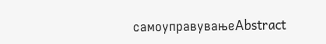самоуправувањеAbstract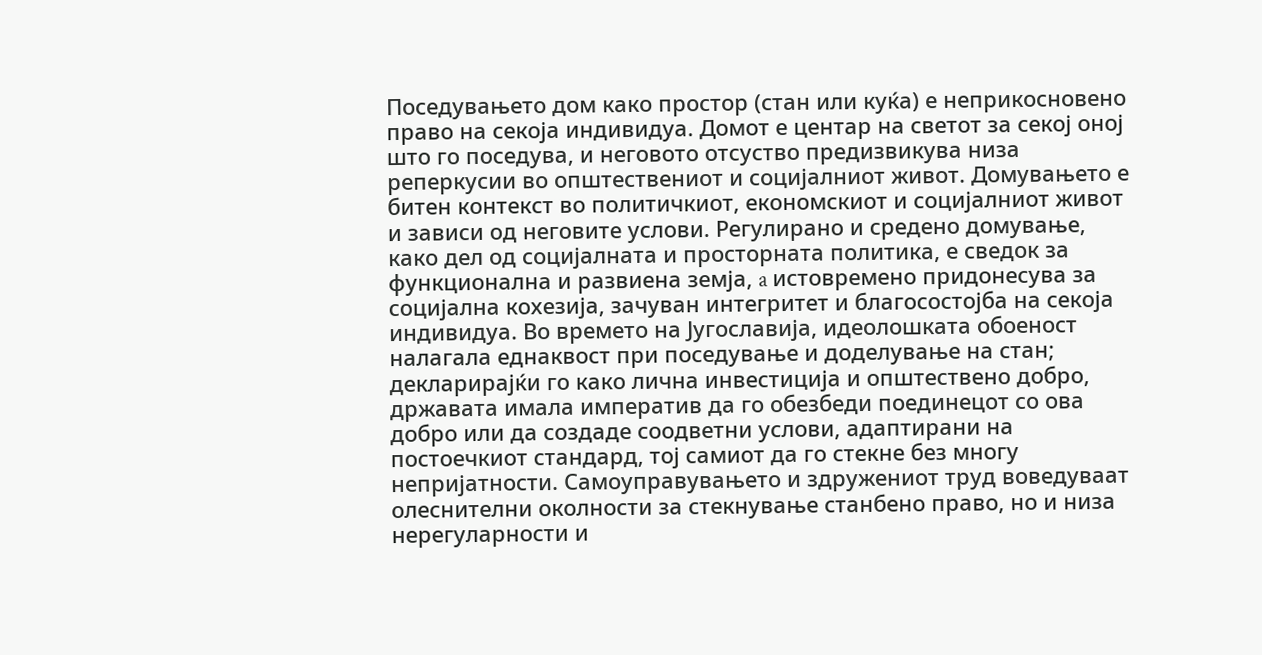Поседувањето дом како простор (стан или куќа) е неприкосновено право на секоја индивидуа. Домот е центар на светот за секој оној што го поседува, и неговото отсуство предизвикува низа реперкусии во општествениот и социјалниот живот. Домувањето е битен контекст во политичкиот, економскиот и социјалниот живот и зависи од неговите услови. Регулирано и средено домување, како дел од социјалната и просторната политика, е сведок за функционална и развиена земја, a истовремено придонесува за социјална кохезија, зачуван интегритет и благосостојба на секоја индивидуа. Во времето на Југославија, идеолошката обоеност налагала еднаквост при поседување и доделување на стан; декларирајќи го како лична инвестиција и општествено добро, државата имала императив да го обезбеди поединецот со ова добро или да создаде соодветни услови, адаптирани на постоечкиот стандард, тој самиот да го стекне без многу непријатности. Самоуправувањето и здружениот труд воведуваат олеснителни околности за стекнување станбено право, но и низа нерегуларности и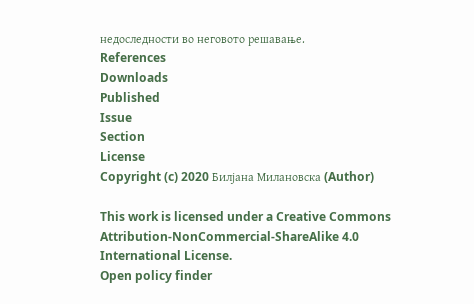недоследности во неговото решавање.
References
Downloads
Published
Issue
Section
License
Copyright (c) 2020 Билјана Милановска (Author)

This work is licensed under a Creative Commons Attribution-NonCommercial-ShareAlike 4.0 International License.
Open policy finder